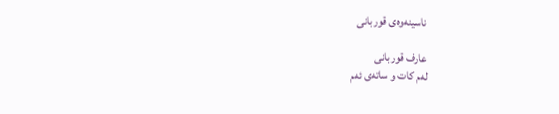ناسینه‌وه‌ی قوربانی

عارف قوربانی
له‌م كات و ساته‌ی ئه‌م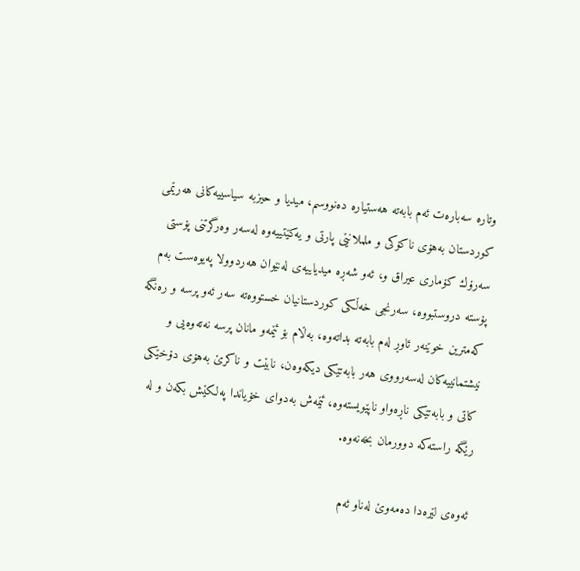وتاره‌ سەبارەت ئه‌م بابه‌ته‌ هه‌ستیاره‌ ده‌نووسم، میدیا و حیزبه‌ سیاسییه‌كانی هه‌رێمی كوردستان به‌هۆی ناكۆكی و ململانێی پارتی و یه‌كێتییه‌وه‌ له‌سه‌ر وه‌رگرتنی پۆستی سه‌رۆك كۆماری عیراق و،‌ ئه‌و شه‌ڕه‌ میدیاییه‌ی له‌نێوان هه‌ردوولا په‌یوه‌ست به‌م پۆسته‌ دروستبووه‌، سه‌رنجی خه‌ڵكی كوردستانیان خستووەته‌ سه‌ر ئه‌و پرسه‌ و ره‌نگه‌ كه‌مترین خوێنه‌ر ئاوڕ له‌م بابه‌ته‌ بداته‌وه‌، به‌ڵام بۆ ئێمه‌و مانان پرسه‌ نه‌ته‌وه‌یی و نیشتمانییه‌كان له‌سه‌رووی هه‌ر بابه‌تێكی دیكه‌وه‌ن، نابێت و ناكرێ‌ به‌هۆی دۆخێكی كاتی و بابه‌تێكی ناڕه‌واو ناپێویسته‌وه‌، ئێمه‌ش به‌دوای خۆیاندا په‌لكێش بكه‌ن و له‌ رێگە راسته‌كه‌ دوورمان بخه‌نه‌وه‌.

ئه‌وه‌ی لێره‌دا ده‌مه‌وێ‌ له‌ناو ئه‌م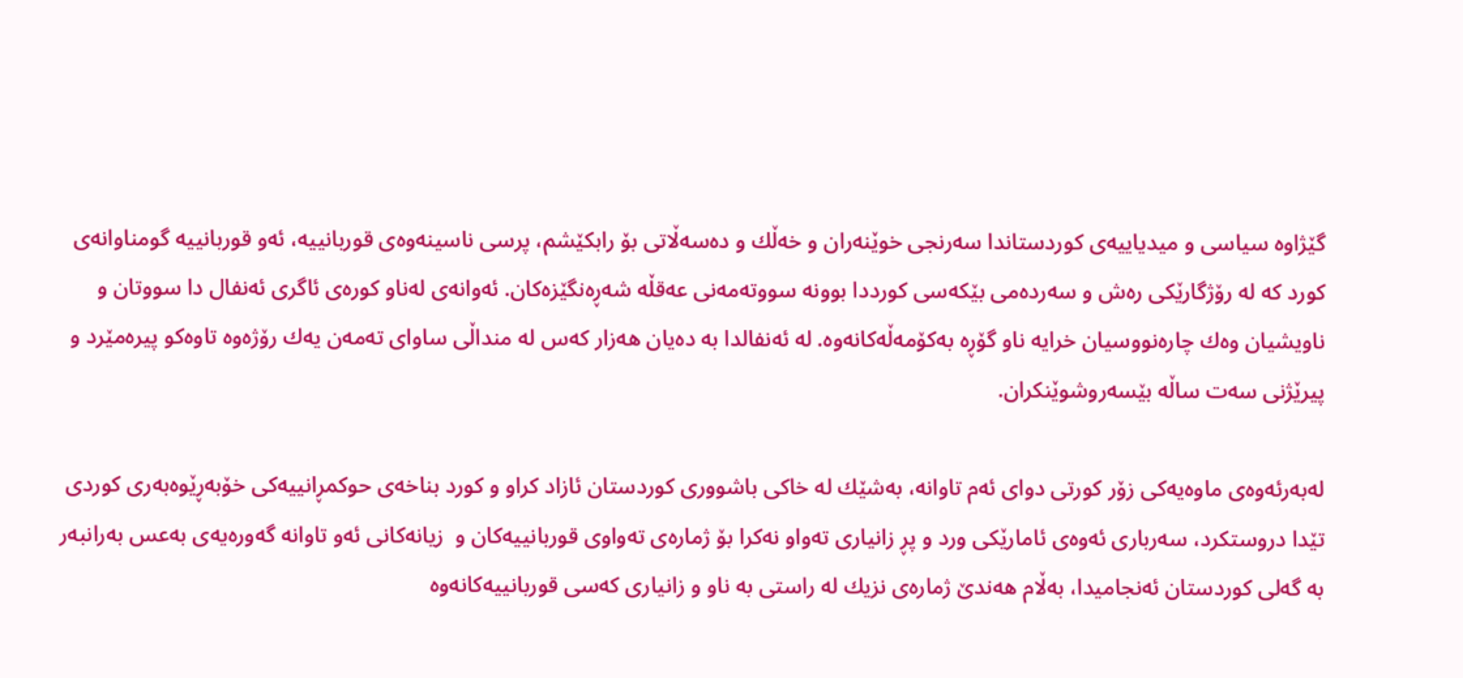گێژاوه‌ سیاسی و میدیاییه‌ی كوردستاندا سه‌رنجی خوێنه‌ران و خه‌ڵك و ده‌سه‌ڵاتی بۆ رابكێشم، پرسی ناسینه‌وه‌ی قوربانییه‌، ئه‌و قوربانییه‌ گومناوانه‌ی كورد كه‌ له‌ رۆژگارێكی ره‌ش و سه‌رده‌می بێكه‌سی كورددا بوونه‌ سووتەمه‌نی عه‌قڵه‌ شه‌ڕه‌نگێزه‌كان. ئه‌وانه‌ی له‌ناو كوره‌ی ئاگری ئه‌نفال دا سووتان و ناویشیان وه‌ك چاره‌نووسیان خرایه‌ ناو گۆڕه‌ به‌كۆمه‌ڵه‌كانه‌وه‌. له‌ ئه‌نفالدا به‌ ده‌یان هه‌زار كه‌س له‌ منداڵی ساوای ته‌مه‌ن یه‌ك رۆژه‌وه‌ تاوەکو پیره‌مێرد و پیرێژنی سه‌ت ساڵه‌ بێسه‌روشوێنكران.

له‌به‌رئه‌وه‌ی ماوه‌یه‌كی زۆر كورتی دوای ئه‌م تاوانه‌، به‌شێك له‌ خاكی باشووری كوردستان ئازاد كراو و كورد بناخه‌ی حوكمڕانییه‌كی خۆبه‌ڕێوه‌به‌ری كوردی تێدا دروستكرد، سه‌رباری ئه‌وه‌ی ئامارێكی ورد و پڕ زانیاری ته‌واو نه‌كرا بۆ ژماره‌ی ته‌واوی قوربانییه‌كان و  زیانه‌كانی ئه‌و تاوانه‌ گه‌وره‌یه‌ی به‌عس به‌رانبه‌ر به‌ گه‌لی كوردستان ئه‌نجامیدا، به‌ڵام هه‌ندێ‌ ژماره‌ی نزیك له‌ راستی به‌ ناو و زانیاری كه‌سی قوربانییه‌كانه‌وه‌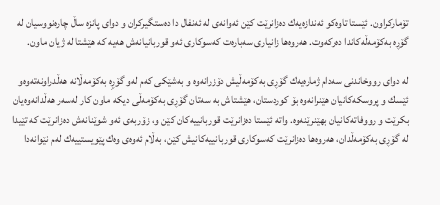تۆماركراون. ئێستا تاوەکو ئه‌ندازه‌یه‌ك ده‌زانرێت كێن ئه‌وانه‌ی له‌ ئه‌نفال دا ده‌ستگیركران و دوای پانزه‌ ساڵ چاره‌نووسیان له‌ گۆڕه‌ به‌كۆمه‌ڵه‌كاندا ده‌ركه‌وت. هه‌روه‌ها زانیاری سەبارەت كه‌سوكاری ئه‌و قوربانیانه‌ش هه‌یه‌ كه‌ هێشتا له‌ ژیان ماون.

له‌ دوای رووخاندنی سه‌دام ژماره‌یه‌ك گۆڕی به‌كۆمه‌ڵیش دۆزرانه‌وه‌ و به‌شێكی كه‌م له‌و گۆڕِه‌ به‌كۆمه‌ڵانه‌ هه‌ڵدراونه‌ته‌وه‌و ئێسك و پروسكه‌كانیان هێنرانه‌وه‌ بۆ كوردستان، هێشتاش به‌ سه‌تان گۆڕی به‌كۆمه‌ڵی دیكه‌ ماون كار له‌سه‌ر هه‌ڵدانه‌وه‌یان بكرێت و رووفاته‌كانیان بهێنرێنه‌وه‌. واتە ئێستا ده‌زانرێت قوربانییه‌كان كێن و،‌ زۆربه‌ی ئه‌و شوێنانه‌ش ده‌زانرێت كه‌ تێیدا له ‌گۆڕی به‌كۆمه‌ڵدان، هه‌روه‌ها ده‌زانرێت كه‌سوكاری قوربانییه‌كانیش كێن، به‌ڵام ئه‌وه‌ی وه‌ك پێویستییه‌ك له‌م نێوانه‌دا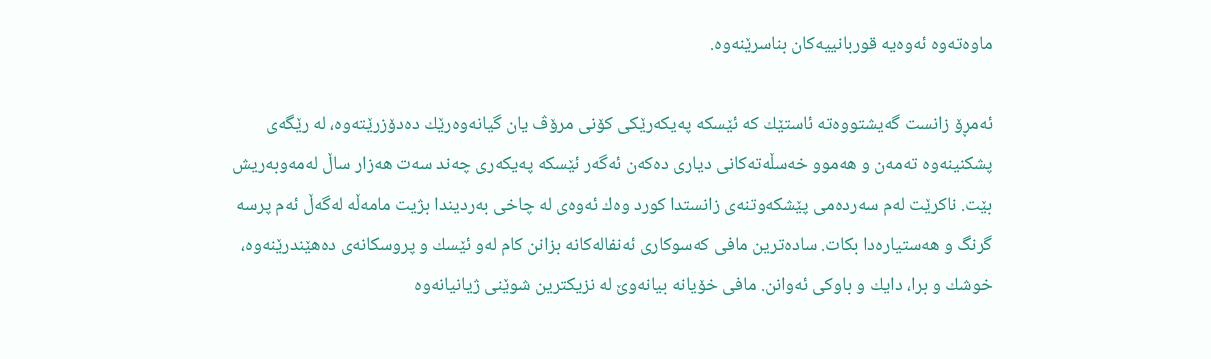ماوه‌ته‌وه‌ ئه‌وه‌یه‌ قوربانییه‌كان بناسرێنه‌وه‌.

ئه‌مڕۆ زانست گه‌یشتووەته‌ ئاستێك كه‌ ئێسكه‌ په‌یكه‌رێكی كۆنی مرۆڤ یان گیانه‌وه‌رێك ده‌دۆزرێته‌وه‌، له‌ رێگه‌ی پشكنینه‌وه‌ ته‌مه‌ن و هه‌موو خه‌سڵه‌ته‌كانی دیاری ده‌كه‌ن ئه‌گه‌ر ئێسكه‌ په‌یكه‌ری چه‌ند سه‌ت هه‌زار ساڵ له‌مه‌وبه‌ریش بێت. ناكرێت له‌م سه‌رده‌می پێشكه‌وتنه‌ی زانستدا كورد وه‌ك ئه‌وه‌ی له‌ چاخی به‌ردیندا بژیت مامه‌ڵه‌ له‌گه‌ڵ ئه‌م پرسه‌ گرنگ و هه‌ستیاره‌دا بكات. ساده‌ترین مافی كه‌سوكاری ئه‌نفاله‌كانه‌ بزانن كام له‌و ئێسك و پروسكانه‌ی ده‌هێندرێنه‌وه‌، خوشك و برا، دایك و باوكی ئه‌وانن. مافی خۆیانه‌ بیانه‌وێ‌ له‌ نزیكترین شوێنی ژیانیانه‌وه‌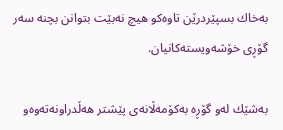به‌خاك بسپێردرێن تاوەکو هیچ نه‌بێت بتوانن بچنه‌ سه‌ر گۆڕی خۆشه‌ویسته‌كانیان.

به‌شێك له‌و گۆڕه‌ به‌كۆمه‌ڵانه‌ی پێشتر هه‌ڵدراونه‌ته‌وه‌و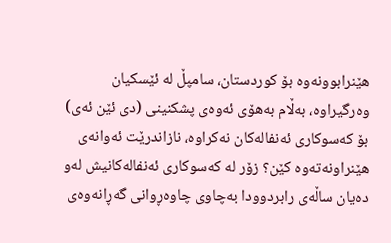هێنرابوونه‌وه‌ بۆ كوردستان، سامپڵ له‌ ئێسكیان وه‌رگیراوه‌، به‌ڵام به‌هۆی ئه‌وه‌ی پشكنینی (دی ئێن ئه‌ی) بۆ كه‌سوكاری ئه‌نفاله‌كان نه‌كراوه‌، نازاندرێت ئه‌وانه‌ی هێنراونه‌ته‌وه‌ كێن؟ زۆر له‌ كه‌سوكاری ئه‌نفاله‌كانیش له‌و ده‌یان ساڵه‌ی رابردوودا به‌چاوی چاوه‌ڕوانی گه‌ڕانه‌وه‌ی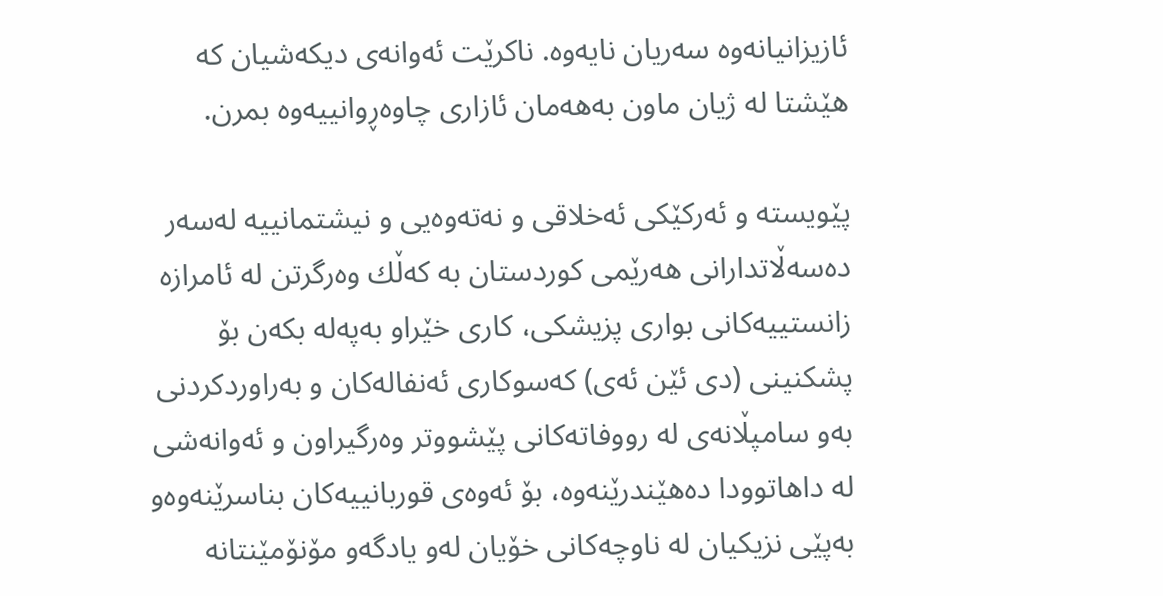ئازیزانیانه‌وه‌ سه‌ریان نایه‌وه‌. ناكرێت ئه‌وانه‌ی دیكه‌شیان كه‌ هێشتا له‌ ژیان ماون به‌هه‌مان ئازاری چاوه‌ڕوانییه‌وه‌ بمرن.

پێویسته‌ و ئه‌ركێكی ئه‌خلاقی و نه‌ته‌وه‌یی و نیشتمانییه‌ له‌سه‌ر ده‌سه‌ڵاتدارانی هه‌رێمی كوردستان به‌ كه‌ڵك وه‌رگرتن له‌ ئامرازه‌ زانستییه‌كانی بواری پزیشكی، كاری خێراو به‌په‌له‌ بكه‌ن بۆ پشكنینی (دی ئێن ئه‌ی) كه‌سوكاری ئه‌نفاله‌كان و به‌راوردكردنی به‌و سامپڵانه‌ی له‌ رووفاته‌كانی پێشووتر وه‌رگیراون و ئه‌وانه‌شی له‌ داهاتوودا ده‌هێندرێنه‌وه‌، بۆ ئه‌وه‌ی قوربانییه‌كان بناسرێنه‌وه‌و به‌پێی نزیكیان له‌ ناوچه‌كانی خۆیان له‌و یادگه‌و مۆنۆمێنتانه‌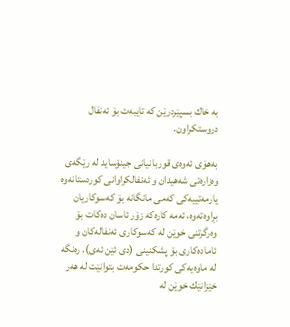به‌ خاك بسپێردرێن كه‌ تایبه‌ت بۆ ئه‌نفال دروستكراون.

به‌هۆی ئه‌وه‌ی قوربانیانی جینۆساید له‌ رێگه‌ی وه‌زاره‌تی شه‌هیدان و ئه‌نفالكراوانی كوردستانه‌وه‌ یارمه‌تییه‌كی كه‌می مانگانه‌ بۆ كه‌سوكاریان بڕاوه‌ته‌وه‌، ئه‌مه‌ كاره‌كه‌ زۆر ئاسان ده‌كات بۆ وه‌رگرتنی خوێن له‌ كه‌سوكاری ئه‌نفاله‌كان و ئاماده‌كاری بۆ پشكنینی (دی ئێن ئه‌ی). ره‌نگه‌ له‌ ماوه‌یه‌كی كورتدا حكومه‌ت بتوانێت له‌ هه‌ر خێزانێك خوێن له‌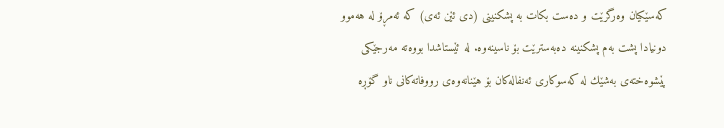كه‌سێكیان وه‌رگرێت و ده‌ست بكات به‌ پشكنینی (دی ئێن ئه‌ی) كه‌ ئه‌مڕۆ له‌ هه‌موو دونیادا پشت به‌م پشكنینه‌ ده‌به‌سترێت بۆ ناسینه‌وه‌. له‌ ئێستاشدا بووه‌ته‌ مه‌رجێكی پێشوه‌خته‌ی به‌شێك له‌ كه‌سوكاری ئه‌نفاله‌كان بۆ هێنانه‌وه‌ی رووفاته‌كانی ناو گۆڕه‌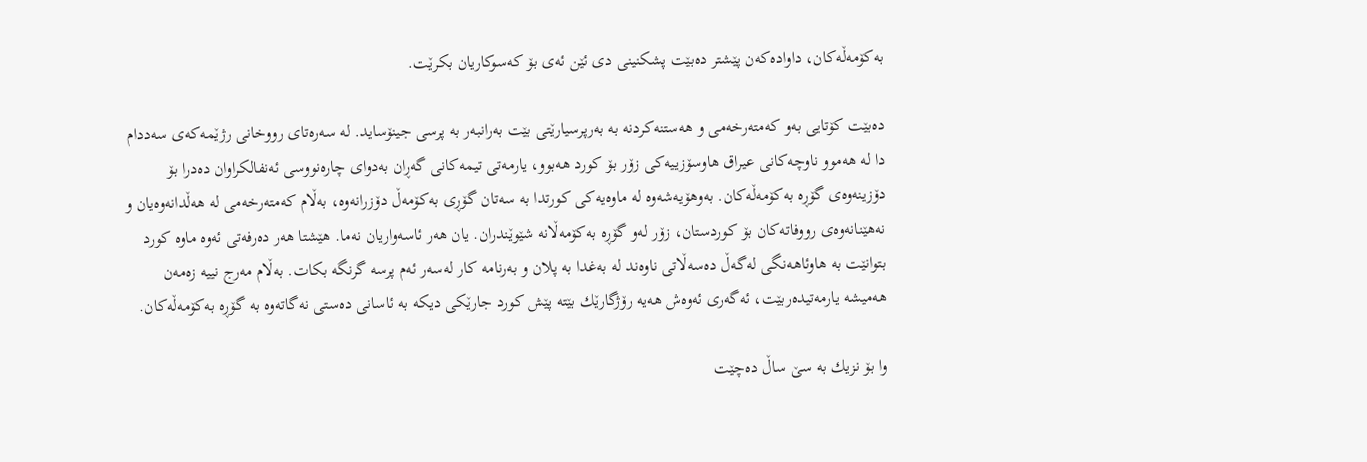به‌كۆمه‌ڵه‌كان، داواده‌كه‌ن پێشتر ده‌بێت پشكنینی دی ئێن ئه‌ی بۆ كه‌سوكاریان بكرێت.

ده‌بێت كۆتایی به‌و كه‌مته‌رخه‌می و هه‌ستنه‌كردنه‌ به‌ به‌رپرسیارێتی بێت به‌رانبه‌ر به‌ پرسی جینۆساید. له‌ سه‌ره‌تای رووخانی رژێمه‌كه‌ی سه‌ددام دا له‌ هه‌موو ناوچه‌كانی عیراق هاوسۆزییه‌كی زۆر بۆ كورد هه‌بوو، یارمه‌تی تیمه‌كانی گه‌ڕان به‌دوای چاره‌نووسی ئه‌نفالكراوان ده‌درا بۆ دۆزینه‌وه‌ی گۆڕه‌ به‌كۆمه‌ڵه‌كان. به‌وهۆیه‌شه‌وه‌ له‌ ماوه‌یه‌كی كورتدا به‌ سه‌تان گۆڕی به‌كۆمه‌ڵ دۆزرانه‌وه‌، به‌ڵام كه‌مته‌رخه‌می له‌ هه‌ڵدانه‌وه‌یان و نه‌هێنانه‌وه‌ی رووفاته‌كان بۆ كوردستان، زۆر له‌و گۆڕه‌ به‌كۆمه‌ڵانه‌ شێوێندران. یان هه‌ر ئاسه‌واریان نه‌ما. هێشتا هه‌ر ده‌رفه‌تی ئه‌وه‌ ماوه‌ كورد بتوانێت به‌ هاوئاهه‌نگی له‌گه‌ڵ ده‌سه‌ڵاتی ناوه‌ند له‌ به‌غدا به ‌پلان و به‌رنامه‌ كار له‌سه‌ر ئه‌م پرسه‌ گرنگه‌ بكات. به‌ڵام مه‌رج نییه‌ زه‌مه‌ن هه‌میشه‌ یارمه‌تیده‌ربێت، ئه‌گه‌ری ئه‌وه‌ش هه‌یه‌ رۆژگارێك بێته‌ پێش كورد جارێكی دیكه‌ به‌ ئاسانی ده‌ستی نه‌گاته‌وه‌ به‌ گۆڕه‌ به‌كۆمه‌ڵه‌كان.

وا بۆ نزیك به‌ سێ‌ ساڵ ده‌چێت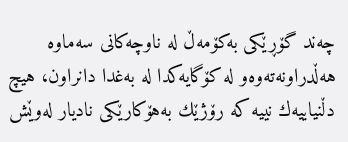چه‌ند گۆڕێكی به‌كۆمه‌ڵ له‌ ناوچه‌كانی سه‌ماوه‌ هه‌ڵدراونه‌ته‌وه‌و له‌ كۆگایه‌كدا له‌ به‌غدا دانراون، هیچ دڵنیاییه‌ك نییه‌ كه‌ رۆژێك به‌هۆكارێكی نادیار له‌وێش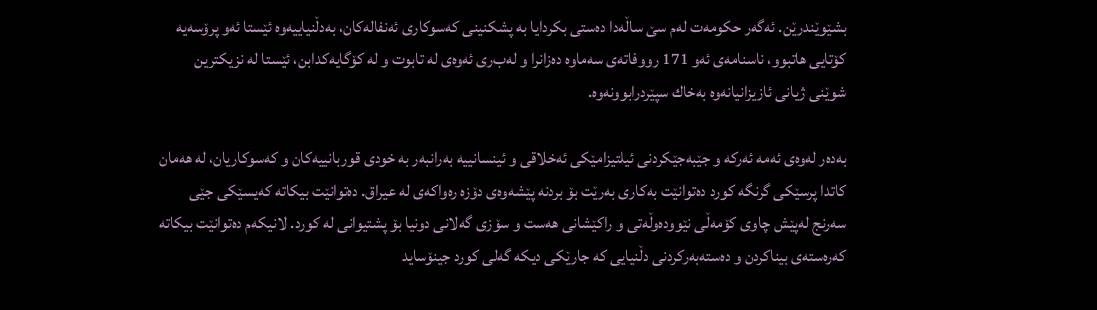بشێوێندرێن. ئه‌گه‌ر حكومه‌ت له‌م سێ‌ ساڵه‌دا ده‌ستی بكردایا به‌ پشكنینی كه‌سوكاری ئه‌نفاله‌كان، به‌دڵنیاییه‌وه‌ ئێستا ئه‌و پرۆسه‌یه‌ كۆتایی هاتبوو، ناسنامه‌ی ئه‌و 171 رووفاته‌ی سه‌ماوه‌ ده‌زانرا و له‌ب‌ری ئه‌وه‌ی له‌ تابوت و له‌ كۆگایه‌كدابن، ئێستا له‌ نزیكترین شوێنی ژیانی ئازیزانیانه‌وه‌ به‌خاك سپێردرابوونه‌وه‌.

به‌ده‌ر له‌وه‌ی ئه‌مه‌ ئه‌ركه‌ و جێبه‌جێكردنی ئیلتیزامێکی ئه‌خلاقی و ئینسانییه‌ به‌رانبه‌ر به‌ خودی قوربانییه‌كان و كه‌سوكاریان، له‌ هه‌مان كاتدا پرسێكی گرنگه‌ كورد ده‌توانێت به‌كاری به‌رێت بۆ بردنه‌ پێشه‌وه‌ی دۆزه‌ ره‌واكه‌ی له‌ عیراق. ده‌توانێت بیكاته‌ كه‌یسێكی جێی سه‌رنج له‌پێش چاوی كۆمه‌ڵی نێووده‌وڵه‌تی و راكێشانی هه‌ست و سۆزی گه‌لانی دونیا بۆ پشتیوانی له‌ كورد. لانیكه‌م ده‌توانێت بیكاته‌ كه‌ره‌سته‌ی بیناكردن و ده‌سته‌به‌ركردنی دڵنیایی كه‌ جارێكی دیكه‌ گه‌لی كورد جینۆساید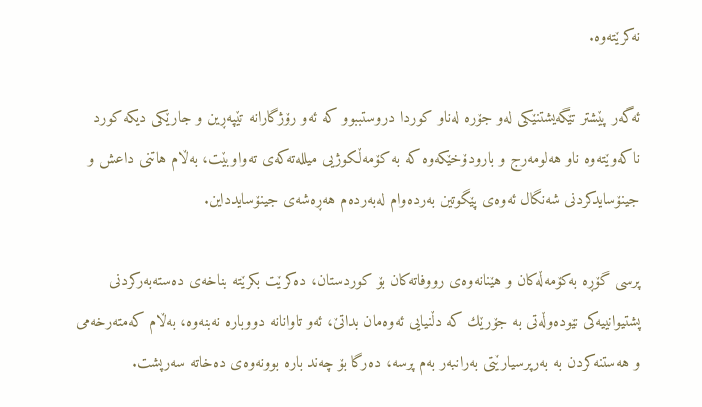نه‌كرێته‌وه‌.

ئه‌گەر پێشتر تێگه‌یشتنێكی له‌و جۆره‌ له‌ناو كوردا دروستببوو كه‌ ئه‌و رۆژگارانه‌ تێپه‌ڕین و جارێكی دیکە كورد ناكه‌وێته‌وه‌ ناو هه‌لومه‌رج و بارودۆخێكه‌وه‌ كه‌ به‌ كۆمه‌ڵكوژیی میلله‌ته‌كه‌ی ته‌واوبێت، به‌ڵام هاتنی داعش و جینۆسایدكردنی شه‌نگال ئه‌وه‌ی پێگوتین به‌رده‌وام له‌به‌رده‌م هه‌ڕه‌شه‌ی جینۆسایدداین.

پرسی گۆڕه‌ به‌كۆمه‌ڵه‌كان و هێنانه‌وه‌ی رووفاته‌كان بۆ كوردستان، ده‌كرێت بكرێته‌ بناخه‌ی ده‌سته‌به‌ركردنی پشتیوانییه‌كی نێوده‌وڵه‌تی به‌ جۆرێك كه‌ دڵنیایی ئه‌وه‌مان بداتێ‌، ئه‌و تاوانانه‌ دووباره‌ نه‌بنه‌وه‌، به‌ڵام كه‌مته‌رخه‌می و هه‌ستنه‌كردن به‌ به‌رپرسیارێتی به‌رانبه‌ر به‌م پرسه‌، ده‌رگا بۆ چه‌ند باره‌ بوونه‌وه‌ی ده‌خاته‌ سه‌رپشت.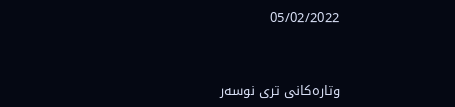05/02/2022



وتارەکانی تری نوسەر